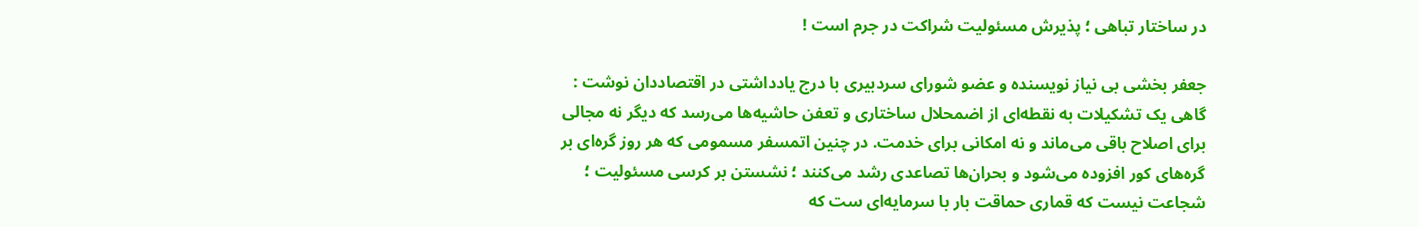در ساختار تباهی ؛ پذیرش مسئولیت شراکت در جرم است !

جعفر بخشی بی نیاز نویسنده و عضو شورای سردبیری با درج یادداشتی در اقتصاددان نوشت : گاهی یک تشکیلات به نقطه‌ای از اضمحلال ساختاری و تعفن حاشیه‌ها می‌رسد که دیگر نه مجالی برای اصلاح باقی می‌ماند و نه امکانی برای خدمت. در چنین اتمسفر مسمومی که هر روز گره‌ای بر گره‌های کور افزوده می‌شود و بحران‌ها تصاعدی رشد می‌کنند ؛ نشستن بر کرسی مسئولیت ؛ شجاعت نیست که قماری حماقت‌ بار با سرمایه‌ای ست که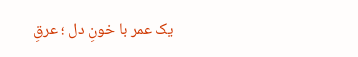یک عمر با خونِ دل ؛ عرقِ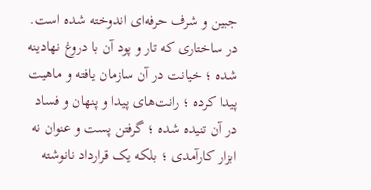جبین و شرف حرفه‌ای اندوخته شده است. در ساختاری که تار و پود آن با دروغ نهادینه‌ شده ؛ خیانت در آن سازمان‌ یافته و ماهیت پیدا کرده ؛ رانت‌های پیدا و پنهان و فساد در آن تنیده شده ؛ گرفتن پست و عنوان نه ابزار کارآمدی ؛ بلکه یک قرارداد نانوشته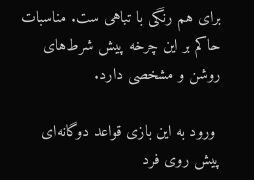برای هم‌ رنگی با تباهی ست. مناسبات حاکم بر این چرخه پیش‌ شرط‌های روشن و مشخصی دارد.

 ورود به این بازی قواعد دوگانه‌ای پیش روی فرد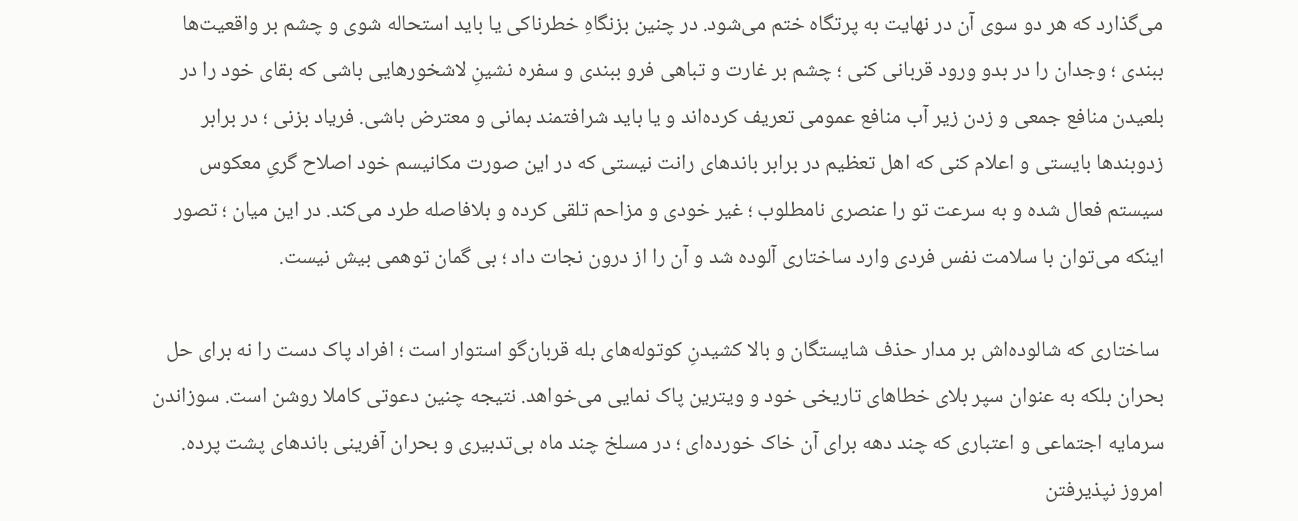می‌گذارد که هر دو سوی آن در نهایت به پرتگاه ختم می‌شود. در چنین بزنگاهِ خطرناکی یا باید استحاله شوی و چشم بر واقعیت‌ها ببندی ؛ وجدان را در بدو ورود قربانی کنی ؛ چشم بر غارت و تباهی فرو ببندی و سفره‌ نشینِ لاشخورهایی باشی که بقای خود را در بلعیدن منافع جمعی و زدن زیر آب منافع عمومی تعریف کرده‌اند و یا باید شرافتمند بمانی و معترض باشی. فریاد بزنی ؛ در برابر زدوبندها بایستی و اعلام کنی که اهل تعظیم در برابر باندهای رانت نیستی که در این صورت مکانیسم خود اصلاح‌ گریِ معکوس سیستم فعال شده و به‌ سرعت تو را عنصری نامطلوب ؛ غیر خودی و مزاحم تلقی کرده و بلافاصله طرد می‌کند. در این میان ؛ تصور اینکه می‌توان با سلامت نفس فردی وارد ساختاری آلوده شد و آن را از درون نجات داد ؛ بی گمان توهمی بیش نیست.

 ساختاری که شالوده‌اش بر مدار حذف شایستگان و بالا کشیدنِ کوتوله‌های بله‌ قربان‌گو استوار است ؛ افراد پاک‌ دست را نه برای حل بحران بلکه به‌ عنوان سپر بلای خطاهای تاریخی خود و ویترین پاک‌ نمایی می‌خواهد. نتیجه چنین دعوتی کاملا روشن است. سوزاندن سرمایه اجتماعی و اعتباری که چند دهه برای آن خاک خورده‌ای ؛ در مسلخ چند ماه بی‌تدبیری و بحران‌ آفرینی باندهای پشت پرده. امروز نپذیرفتن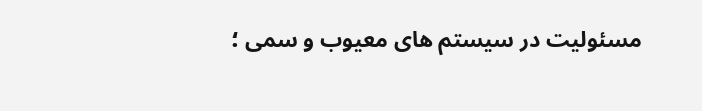مسئولیت در سیستم های معیوب و سمی ؛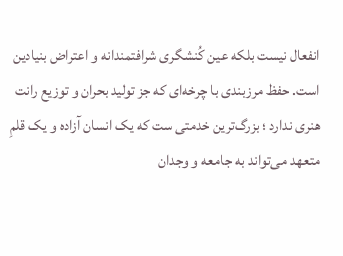انفعال نیست بلکه عین کُنشگری شرافتمندانه و اعتراض بنیادین است. حفظ مرزبندی با چرخه‌ای که جز تولید بحران و توزیع رانت هنری ندارد ؛ بزرگ‌ترین خدمتی ست که یک انسان آزاده و یک قلمِ متعهد می‌تواند به جامعه و وجدان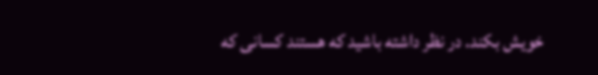خویش بکند. در نظر داشته باشید که هستند کسانی که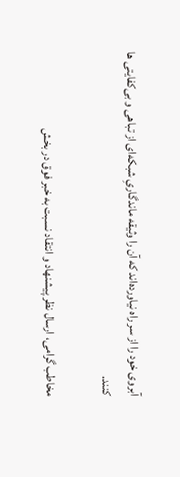آبروی خود را از سر راه نیاورده‌اند که آن را وثیقه ماندگاریِ شبکه‌ای از تباهی و بی‌کفایتی ها کنند.

مخاطب گرامی، ارسال نظر پیشنهاد و انتقاد نسبت به خبر فوق در بخش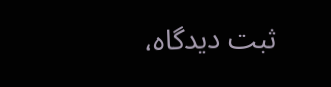ثبت دیدگاه،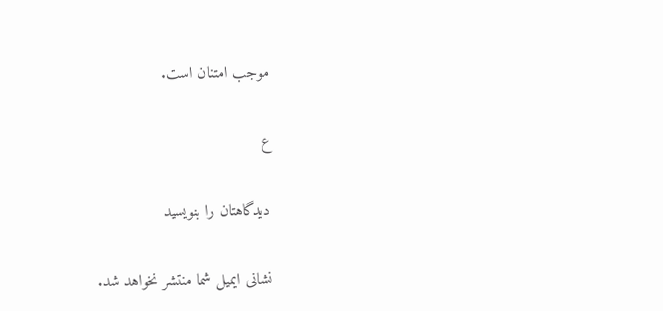موجب امتنان است.

ع

دیدگاهتان را بنویسید

نشانی ایمیل شما منتشر نخواهد شد.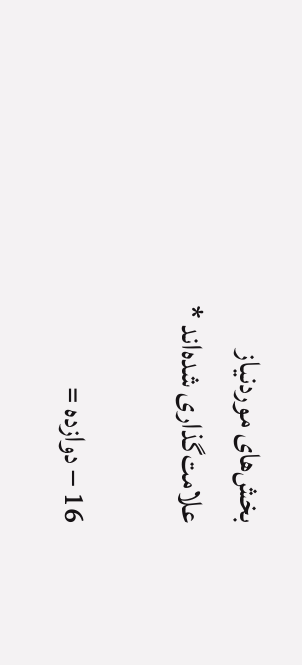بخش‌های موردنیاز علامت‌گذاری شده‌اند *

16 − دوازده =